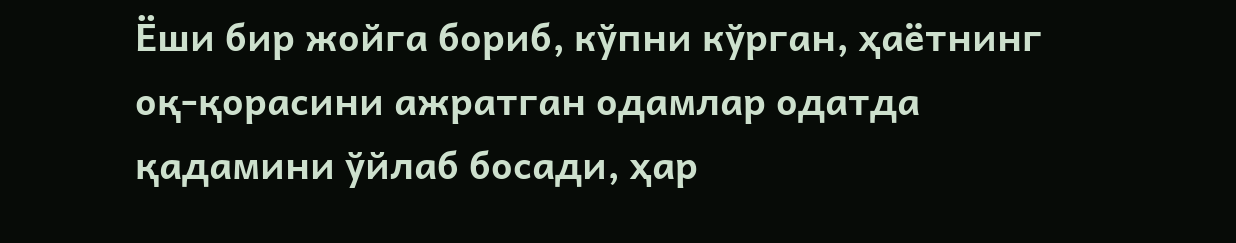Ёши бир жойга бориб, кўпни кўрган, ҳаётнинг оқ-қорасини ажратган одамлар одатда қадамини ўйлаб босади, ҳар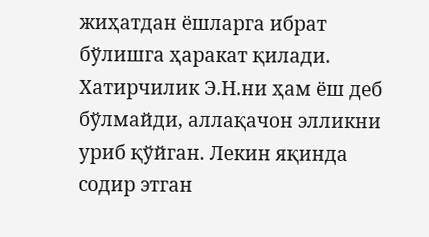жиҳатдан ёшларга ибрат бўлишга ҳаракат қилади.  Хатирчилик Э.Н.ни ҳам ёш деб бўлмайди, аллақачон элликни уриб қўйган. Лекин яқинда содир этган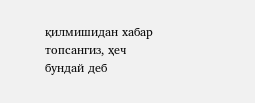қилмишидан хабар топсангиз, ҳеч бундай деб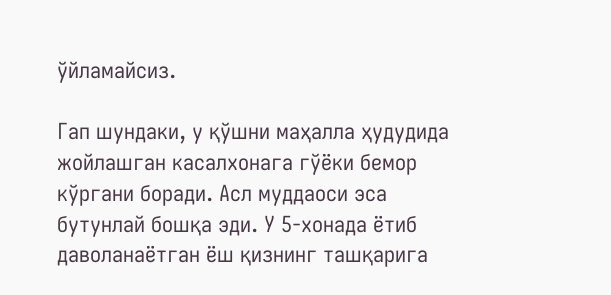ўйламайсиз.

Гап шундаки, у қўшни маҳалла ҳудудида жойлашган касалхонага гўёки бемор кўргани боради. Асл муддаоси эса бутунлай бошқа эди. У 5-хонада ётиб даволанаётган ёш қизнинг ташқарига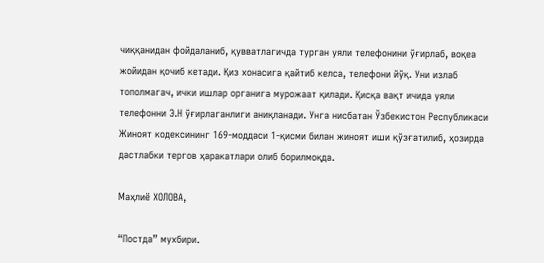чиққанидан фойдаланиб, қувватлагичда турган уяли телефонини ўғирлаб, воқеа жойидан қочиб кетади. Қиз хонасига қайтиб келса, телефони йўқ. Уни излаб тополмагач, ички ишлар органига мурожаат қилади. Қисқа вақт ичида уяли телефонни Э.Н ўғирлаганлиги аниқланади. Унга нисбатан Ўзбекистон Республикаси Жиноят кодексининг 169-моддаси 1-қисми билан жиноят иши қўзғатилиб, ҳозирда дастлабки тергов ҳаракатлари олиб борилмоқда.

Маҳлиё ХОЛОВА,

“Постда” мухбири.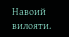Навоий вилояти.